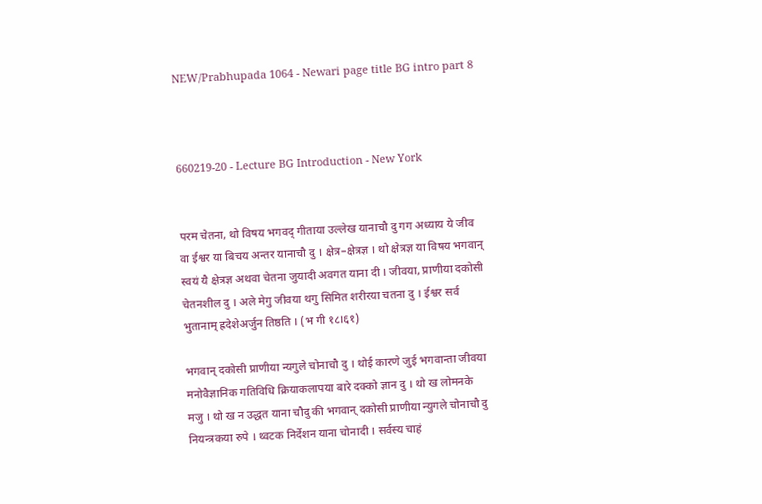NEW/Prabhupada 1064 - Newari page title BG intro part 8



660219-20 - Lecture BG Introduction - New York


परम चेतना, थो विषय भगवद् गीताया उल्लेख यानाचौ दु गग अध्याय ये जीव वा ईश्वर या बिचय अन्तर यानाचौ दु । क्षेत्र–क्षेत्रज्ञ । थो क्षेत्रज्ञ या विषय भगवान् स्वयं यै क्षेत्रज्ञ अथवा चेतना जुयादी अवगत याना दी । जीवया, प्राणीया दकोसी चेतनशील दु । अले मेगु जीवया थगु सिमित शरीरया चतना दु । ईश्वर सर्व भुतानाम् ह्रदेशेअर्जुन तिष्ठति । (भ गी १८।६१)

भगवान् दकोसी प्राणीया न्यगुले चोनाचौ दु । थोई कारणे जुई भगवान्ता जीवया मनोवैज्ञानिक गतिविधि क्रियाकलापया बारे दक्को ज्ञान दु । थो ख लोमनके मजु । थो ख न उद्धत याना चौदु की भगवान् दकोसी प्राणीया न्युगले चोनाचौ दु नियन्त्रकया रुपे । थ्वटक निर्देशन याना चोनादी । सर्वस्य चाहं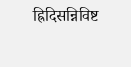ह्रिदिसन्निविष्ट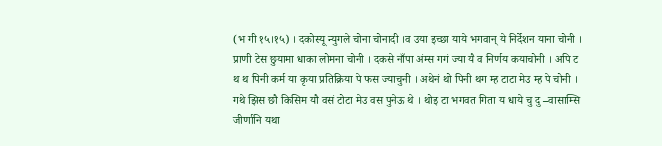(भ गी १५।१५) । दकोस्यू न्युगले चोना चोनादी ।व उया इच्छा याये भगवान् ये निर्देशन याना चोनी । प्राणी टेस छुयामा धाका लोमना चोनी । दकसे नाँपा अंम्स गगं ज्या यै व निर्णय कयाचोनी । अपि ट थ थ पिनी कर्म या कृया प्रतिक्रिया पे फस ज्याचुनी । अथेनं थो पिनी थग म्ह टाटा मेउ म्ह पे चोनी । गथे झिस छौ किसिम यौ वसं टोटा मेउ वस पुनेऊ थे । थोइ टा भगवत गिता य धाये चु दु –वासाम्सि जीर्णानि यथा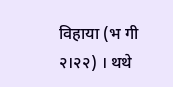विहाया (भ गी २।२२) । थथे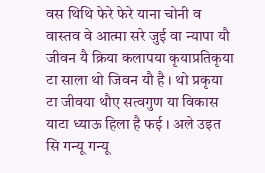वस थिथि फेरे फेरे याना चोनी व वास्तव वे आत्मा सरे जुई वा न्यापा यौ जीवन यै क्रिया कलापया कृयाप्रतिकृया टा साला थो जिवन यौ है । थो प्रकृया टा जीवया थौए सत्वगुण या विकास याटा ध्याऊ हिला है फई । अले उइत सि गन्यू गन्यू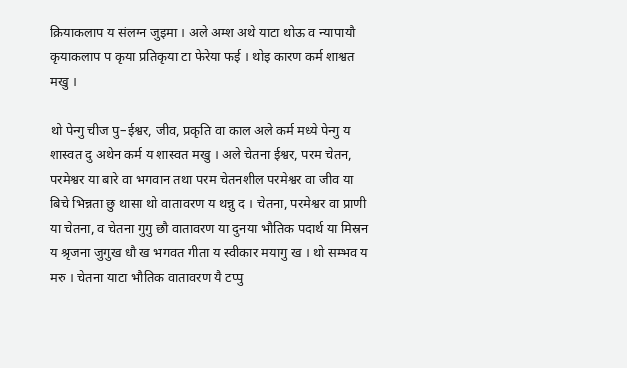क्रियाकलाप य संलग्न जुइमा । अले अम्श अथे याटा थोऊ व न्यापायौ कृयाकलाप प कृया प्रतिकृया टा फेरेया फई । थोइ कारण कर्म शाश्वत मखु ।

थो पेन्गु चीज पु–ईश्वर, जीव, प्रकृति वा काल अले कर्म मध्ये पेन्गु य शास्वत दु अथेन कर्म य शास्वत मखु । अले चेतना ईश्वर, परम चेतन, परमेश्वर या बारे वा भगवान तथा परम चेतनशील परमेश्वर वा जीव या बिचे भिन्नता छु थासा थो वातावरण य थन्नु द । चेतना, परमेश्वर वा प्राणी या चेतना, व चेतना गुगु छौ वातावरण या दुनया भौतिक पदार्थ या मिस्रन य श्रृजना जुगुख धौ ख भगवत गीता य स्वीकार मयागु ख । थो सम्भव य मरु । चेतना याटा भौतिक वातावरण यै टप्पु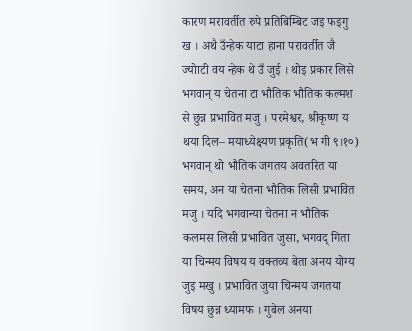कारण मरावर्तीत रुपे प्रतिबिम्बिट जइ फइगु ख । अथै उँन्हेक याटा हाना परावर्तीत जै ज्योाटी वय न्हेक थे उँ जुई । थोइ प्रकार लिसे भगवान् य चेतना टा भौतिक भौतिक कल्मश से छुन्न प्रभावित मजु । परमेश्वर, श्रीकृष्ण य थया दिल– मयाध्येक्ष्यण प्रकृति(भ गी ९।१०) भगवान् थो भौतिक जगतय अवतरित या समय, अन या चेतना भौतिक लिसी प्रभावित मजु । यदि भगवान्या चेतना न भौतिक कलमस लिसी प्रभावित जुसा, भगवद् गिता या चिन्मय विषय य वक्तव्य बेता अनय योग्य जुइ मखु । प्रभावित जुया चिन्मय जगतया विषय छुन्न ध्यामफ । गुबेल अनया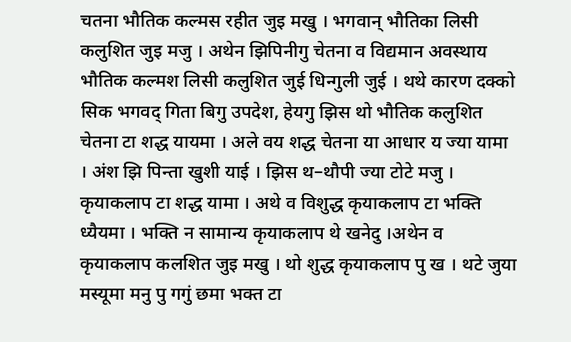चतना भौतिक कल्मस रहीत जुइ मखु । भगवान् भौतिका लिसी कलुशित जुइ मजु । अथेन झिपिनीगु चेतना व विद्यमान अवस्थाय भौतिक कल्मश लिसी कलुशित जुई धिन्गुली जुई । थथे कारण दक्को सिक भगवद् गिता बिगु उपदेश, हेयगु झिस थो भौतिक कलुशित चेतना टा शद्ध यायमा । अले वय शद्ध चेतना या आधार य ज्या यामा । अंश झि पिन्ता खुशी याई । झिस थ–थौपी ज्या टोटे मजु । कृयाकलाप टा शद्ध यामा । अथे व विशुद्ध कृयाकलाप टा भक्ति ध्यैयमा । भक्ति न सामान्य कृयाकलाप थे खनेदु ।अथेन व कृयाकलाप कलशित जुइ मखु । थो शुद्ध कृयाकलाप पु ख । थटे जुया मस्यूमा मनु पु गगुं छमा भक्त टा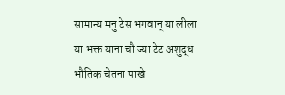सामान्य मनु टेस भगवान् या लीला या भक्त याना चौ ज्या टेट अशुद्ध भौतिक चेतना पाखे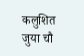कलुशित जुया चौ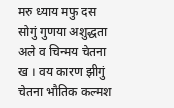मरु ध्याय मफु दस सोगुं गुणया अशुद्धता अले व चिन्मय चेतना ख । वय कारण झीगुं चेतना भौतिक कल्मश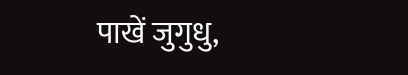पाखें जुगुधु,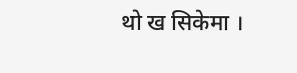थो ख सिकेमा ।